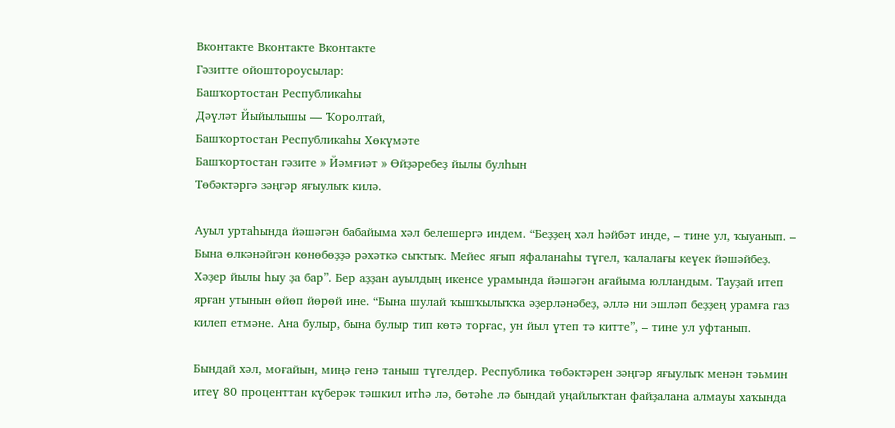Вконтакте Вконтакте Вконтакте
Гәзитте ойоштороусылар:
Башҡортостан Республикаһы
Дәүләт Йыйылышы — Ҡоролтай,
Башҡортостан Республикаһы Хөкүмәте
Башҡортостан гәзите » Йәмғиәт » Өйҙәребеҙ йылы булһын
Төбәктәргә зәңгәр яғыулыҡ килә.

Ауыл уртаһында йәшәгән бабайыма хәл белешергә индем. “Беҙҙең хәл һәйбәт инде, – тине ул, ҡыуанып. – Бына өлкәнәйгән көнөбөҙҙә рәхәткә сыҡтыҡ. Мейес яғып яфаланаһы түгел, ҡалалағы кеүек йәшәйбеҙ. Хәҙер йылы һыу ҙа бар”. Бер аҙҙан ауылдың икенсе урамында йәшәгән ағайыма юлландым. Тауҙай итеп ярған утынын өйөп йөрөй ине. “Бына шулай ҡышҡылыҡҡа әҙерләнәбеҙ, әллә ни эшләп беҙҙең урамға газ килеп етмәне. Ана булыр, бына булыр тип көтә торғас, ун йыл үтеп тә китте”, – тине ул уфтанып.

Бындай хәл, моғайын, миңә генә таныш түгелдер. Республика төбәктәрен зәңгәр яғыулыҡ менән тәьмин итеү 80 проценттан күберәк тәшкил итһә лә, бөтәһе лә бындай уңайлыҡтан файҙалана алмауы хаҡында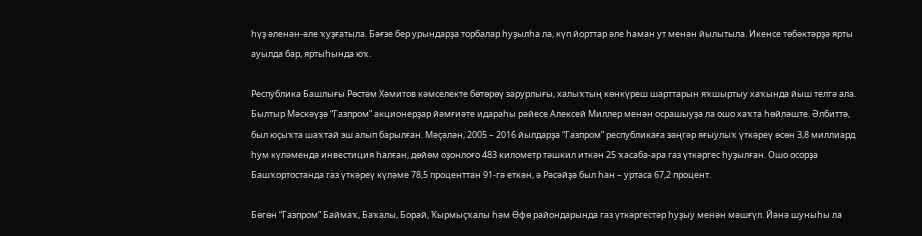һүҙ әленән-әле ҡуҙғатыла. Бәғзе бер урындарҙа торбалар һуҙылһа ла, күп йорттар әле һаман ут менән йылытыла. Икенсе төбәктәрҙә ярты ауылда бар, яртыһында юҡ.

Республика Башлығы Рөстәм Хәмитов кәмселекте бөтөрөү зарурлығы, халыҡтың көнкүреш шарттарын яҡшыртыу хаҡында йыш телгә ала. Былтыр Мәскәүҙә “Газпром” акционерҙар йәмғиәте идараһы рәйесе Алексей Миллер менән осрашыуҙа ла ошо хаҡта һөйләште. Әлбиттә, был юҫыҡта шаҡтай эш алып барылған. Мәҫәлән, 2005 – 2016 йылдарҙа “Газпром” республикаға зәңгәр яғыулыҡ үткәреү өсөн 3,8 миллиард һум күләмендә инвестиция һалған, дөйөм оҙонлоғо 483 километр тәшкил иткән 25 ҡасаба-ара газ үткәргес һуҙылған. Ошо осорҙа Башҡортостанда газ үткәреү күләме 78,5 проценттан 91-гә еткән, ә Рәсәйҙә был һан – уртаса 67,2 процент.

Бөгөн “Газпром” Баймаҡ, Баҡалы, Борай, Ҡырмыҫҡалы һәм Өфө райондарында газ үткәргестәр һуҙыу менән мәшғүл. Йәнә шуныһы ла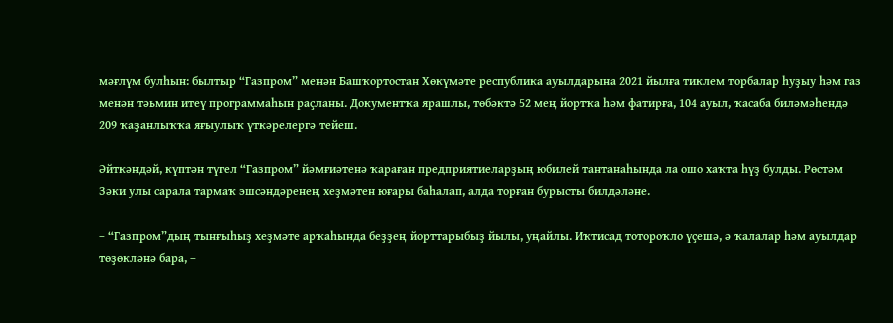мәғлүм булһын: былтыр “Газпром” менән Башҡортостан Хөкүмәте республика ауылдарына 2021 йылға тиклем торбалар һуҙыу һәм газ менән тәьмин итеү программаһын раҫланы. Документҡа ярашлы, төбәктә 52 мең йортҡа һәм фатирға, 104 ауыл, ҡасаба биләмәһендә 209 ҡаҙанлыҡҡа яғыулыҡ үткәрелергә тейеш.

Әйткәндәй, күптән түгел “Газпром” йәмғиәтенә ҡараған предприятиеларҙың юбилей тантанаһында ла ошо хаҡта һүҙ булды. Рөстәм Зәки улы сарала тармаҡ эшсәндәренең хеҙмәтен юғары баһалап, алда торған бурысты билдәләне.

– “Газпром”дың тынғыһыҙ хеҙмәте арҡаһында беҙҙең йорттарыбыҙ йылы, уңайлы. Иҡтисад тотороҡло үҫешә, ә ҡалалар һәм ауылдар төҙөкләнә бара, –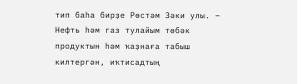тип баһа бирҙе Рөстәм Зәки улы. – Нефть һәм газ тулайым төбәк продуктын һәм ҡаҙнаға табыш килтергән, иҡтисадтың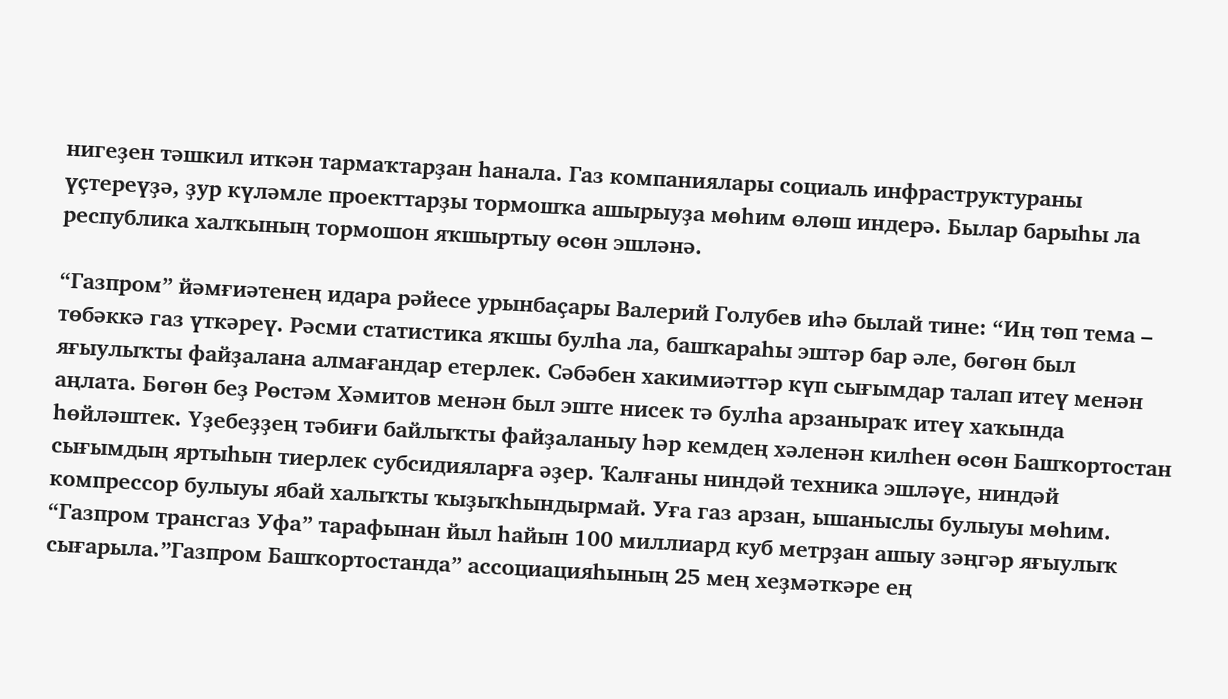нигеҙен тәшкил иткән тармаҡтарҙан һанала. Газ компаниялары социаль инфраструктураны үҫтереүҙә, ҙур күләмле проекттарҙы тормошҡа ашырыуҙа мөһим өлөш индерә. Былар барыһы ла республика халҡының тормошон яҡшыртыу өсөн эшләнә.

“Газпром” йәмғиәтенең идара рәйесе урынбаҫары Валерий Голубев иһә былай тине: “Иң төп тема – төбәккә газ үткәреү. Рәсми статистика яҡшы булһа ла, башҡараһы эштәр бар әле, бөгөн был яғыулыҡты файҙалана алмағандар етерлек. Сәбәбен хакимиәттәр күп сығымдар талап итеү менән аңлата. Бөгөн беҙ Рөстәм Хәмитов менән был эште нисек тә булһа арзаныраҡ итеү хаҡында һөйләштек. Үҙебеҙҙең тәбиғи байлыҡты файҙаланыу һәр кемдең хәленән килһен өсөн Башҡортостан сығымдың яртыһын тиерлек субсидияларға әҙер. Ҡалғаны ниндәй техника эшләүе, ниндәй компрессор булыуы ябай халыҡты ҡыҙыҡһындырмай. Уға газ арзан, ышаныслы булыуы мөһим. “Газпром трансгаз Уфа” тарафынан йыл һайын 100 миллиард куб метрҙан ашыу зәңгәр яғыулыҡ сығарыла.”Газпром Башҡортостанда” ассоциацияһының 25 мең хеҙмәткәре ең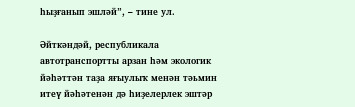һыҙғанып эшләй”, – тине ул.

Әйткәндәй, республикала автотранспортты арзан һәм экологик йәһәттән таҙа яғыулыҡ менән тәьмин итеү йәһәтенән дә һиҙелерлек эштәр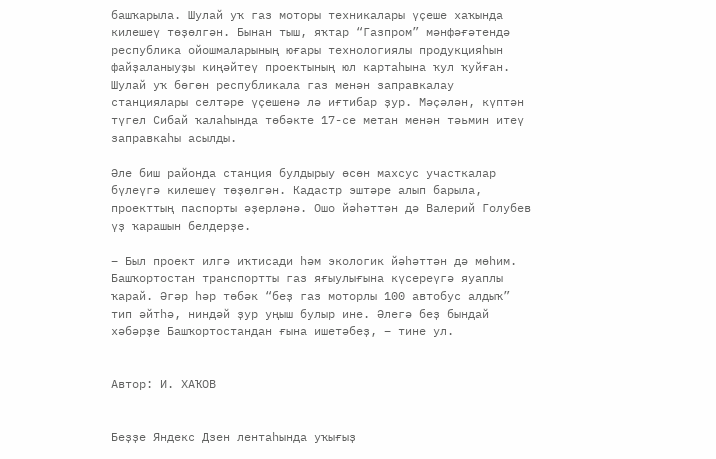башҡарыла. Шулай уҡ газ моторы техникалары үҫеше хаҡында килешеү төҙөлгән. Бынан тыш, яҡтар “Газпром” мәнфәғәтендә республика ойошмаларының юғары технологиялы продукцияһын файҙаланыуҙы киңәйтеү проектының юл картаһына ҡул ҡуйған. Шулай уҡ бөгөн республикала газ менән заправкалау станциялары селтәре үҫешенә лә иғтибар ҙур. Мәҫәлән, күптән түгел Сибай ҡалаһында төбәкте 17-се метан менән тәьмин итеү заправкаһы асылды.

Әле биш районда станция булдырыу өсөн махсус участкалар бүлеүгә килешеү төҙөлгән. Кадастр эштәре алып барыла, проекттың паспорты әҙерләнә. Ошо йәһәттән дә Валерий Голубев үҙ ҡарашын белдерҙе.

– Был проект илгә иҡтисади һәм экологик йәһәттән дә мөһим. Башҡортостан транспортты газ яғыулығына күсереүгә яуаплы ҡарай. Әгәр һәр төбәк “беҙ газ моторлы 100 автобус алдыҡ” тип әйтһә, ниндәй ҙур уңыш булыр ине. Әлегә беҙ бындай хәбәрҙе Башҡортостандан ғына ишетәбеҙ, – тине ул.


Автор: И. ХАҠОВ


Беҙҙе Яндекс Дзен лентаһында уҡығыҙ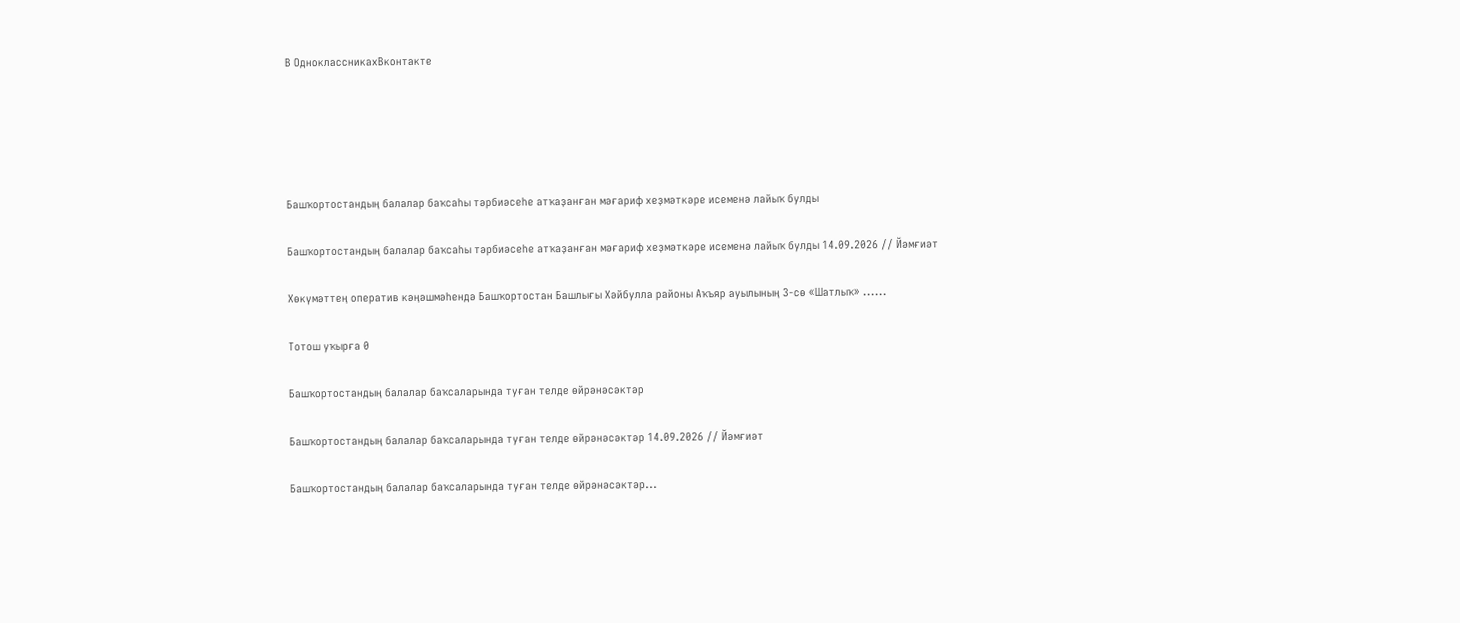В ОдноклассникахВконтакте





Башҡортостандың балалар баҡсаһы тәрбиәсеһе атҡаҙанған мәғариф хеҙмәткәре исеменә лайыҡ булды

Башҡортостандың балалар баҡсаһы тәрбиәсеһе атҡаҙанған мәғариф хеҙмәткәре исеменә лайыҡ булды 14.09.2026 // Йәмғиәт

Хөкүмәттең оператив кәңәшмәһендә Башҡортостан Башлығы Хәйбулла районы Аҡъяр ауылының 3-сө «Шатлыҡ» ......

Тотош уҡырға 0

Башҡортостандың балалар баҡсаларында туған телде өйрәнәсәктәр

Башҡортостандың балалар баҡсаларында туған телде өйрәнәсәктәр 14.09.2026 // Йәмғиәт

Башҡортостандың балалар баҡсаларында туған телде өйрәнәсәктәр...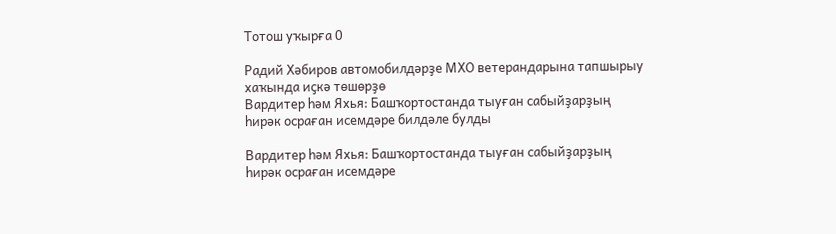Тотош уҡырға 0

Радий Хәбиров автомобилдәрҙе МХО ветерандарына тапшырыу хаҡында иҫкә төшөрҙө
Вардитер һәм Яхья: Башҡортостанда тыуған сабыйҙарҙың һирәк осраған исемдәре билдәле булды

Вардитер һәм Яхья: Башҡортостанда тыуған сабыйҙарҙың һирәк осраған исемдәре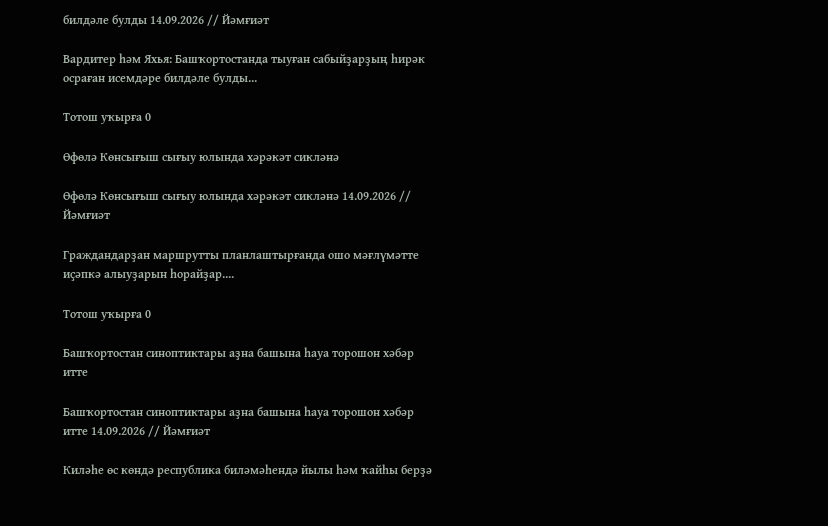билдәле булды 14.09.2026 // Йәмғиәт

Вардитер һәм Яхья: Башҡортостанда тыуған сабыйҙарҙың һирәк осраған исемдәре билдәле булды...

Тотош уҡырға 0

Өфөлә Көнсығыш сығыу юлында хәрәкәт сикләнә

Өфөлә Көнсығыш сығыу юлында хәрәкәт сикләнә 14.09.2026 // Йәмғиәт

Граждандарҙан маршрутты планлаштырғанда ошо мәғлүмәтте иҫәпкә алыуҙарын һорайҙар....

Тотош уҡырға 0

Башҡортостан синоптиктары аҙна башына һауа торошон хәбәр итте

Башҡортостан синоптиктары аҙна башына һауа торошон хәбәр итте 14.09.2026 // Йәмғиәт

Киләһе өс көндә республика биләмәһендә йылы һәм ҡайһы берҙә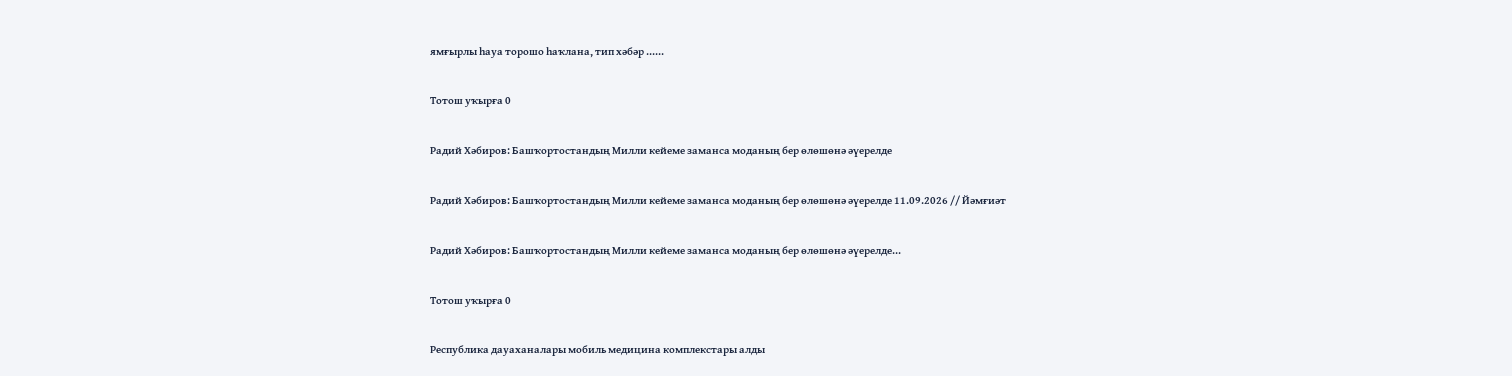ямғырлы һауа торошо һаҡлана, тип хәбәр ......

Тотош уҡырға 0

Радий Хәбиров: Башҡортостандың Милли кейеме заманса моданың бер өлөшөнә әүерелде

Радий Хәбиров: Башҡортостандың Милли кейеме заманса моданың бер өлөшөнә әүерелде 11.09.2026 // Йәмғиәт

Радий Хәбиров: Башҡортостандың Милли кейеме заманса моданың бер өлөшөнә әүерелде...

Тотош уҡырға 0

Республика дауаханалары мобиль медицина комплекстары алды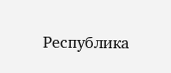Республика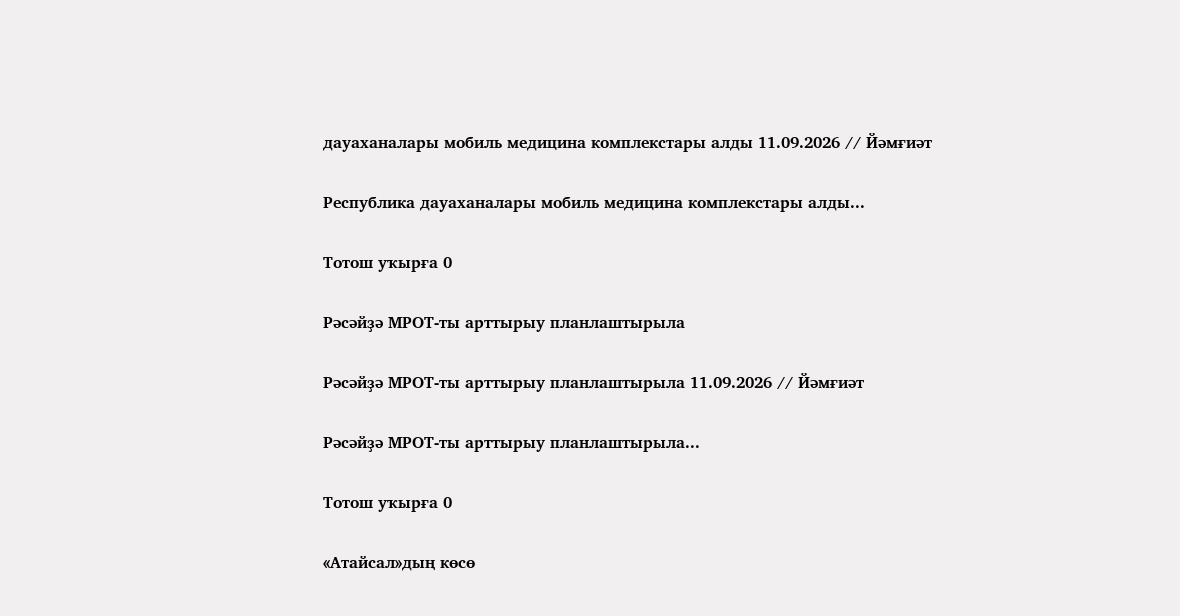дауаханалары мобиль медицина комплекстары алды 11.09.2026 // Йәмғиәт

Республика дауаханалары мобиль медицина комплекстары алды...

Тотош уҡырға 0

Рәсәйҙә МРОТ-ты арттырыу планлаштырыла

Рәсәйҙә МРОТ-ты арттырыу планлаштырыла 11.09.2026 // Йәмғиәт

Рәсәйҙә МРОТ-ты арттырыу планлаштырыла...

Тотош уҡырға 0

«Атайсал»дың көсө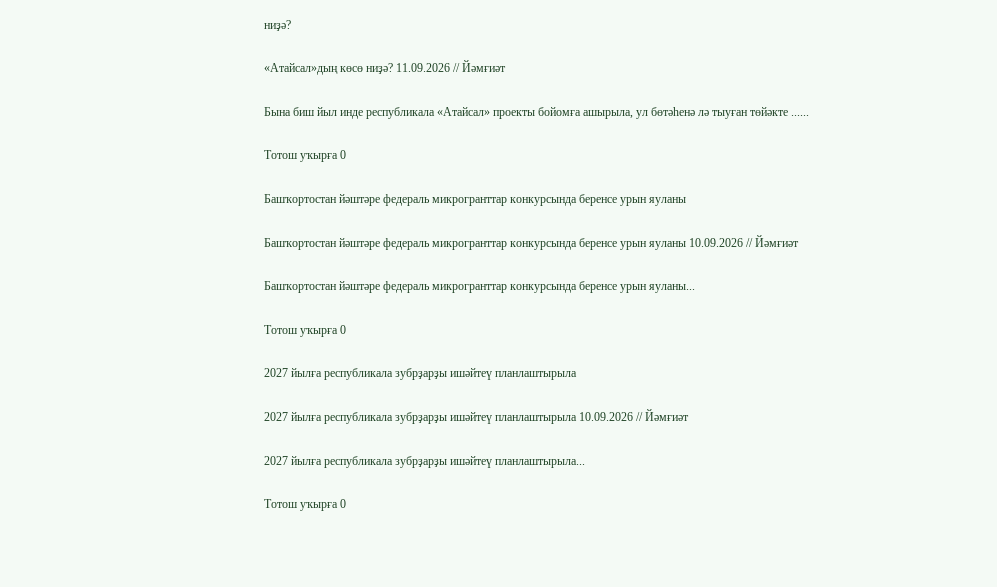ниҙә?

«Атайсал»дың көсө ниҙә? 11.09.2026 // Йәмғиәт

Бына биш йыл инде республикала «Атайсал» проекты бойомға ашырыла, ул бөтәһенә лә тыуған төйәкте ......

Тотош уҡырға 0

Башҡортостан йәштәре федераль микрогранттар конкурсында беренсе урын яуланы

Башҡортостан йәштәре федераль микрогранттар конкурсында беренсе урын яуланы 10.09.2026 // Йәмғиәт

Башҡортостан йәштәре федераль микрогранттар конкурсында беренсе урын яуланы...

Тотош уҡырға 0

2027 йылға республикала зубрҙарҙы ишәйтеү планлаштырыла

2027 йылға республикала зубрҙарҙы ишәйтеү планлаштырыла 10.09.2026 // Йәмғиәт

2027 йылға республикала зубрҙарҙы ишәйтеү планлаштырыла...

Тотош уҡырға 0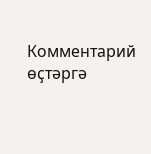Комментарий өҫтәргә